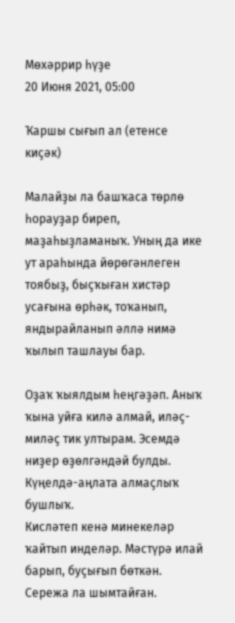Мөхәррир һүҙе
20 Июня 2021, 05:00

Ҡаршы сығып ал (етенсе киҫәк)

Малайҙы ла башҡаса төрлө һорауҙар биреп, маҙаһыҙламаныҡ. Уның да ике ут араһында йөрөгәнлеген тоябыҙ, быҫҡыған хистәр усағына өрһәк, тоҡанып, яндырайланып әллә нимә ҡылып ташлауы бар.

Оҙаҡ ҡыялдым һеңгәҙәп. Аныҡ ҡына уйға килә алмай, иләҫ-миләҫ тик ултырам. Эсемдә ниҙер өҙөлгәндәй булды. Күңелдә-аңлата алмаҫлыҡ бушлыҡ.
Кисләтеп кенә минекеләр ҡайтып инделәр. Мәстүрә илай барып, буҫығып бөткән. Сережа ла шымтайған.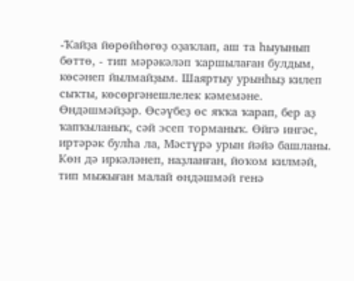-Ҡайҙа йөрөйһөгөҙ оҙаҡлап, аш та һыуынып бөттө, - тип мәрәкәләп ҡаршылаған булдым, көсәнеп йылмайҙым. Шаяртыу урынһыҙ килеп сыҡты, көсөргәнешлелек кәмемәне. Өндәшмәйҙәр. Өсәүбеҙ өс яҡҡа ҡарап, бер аҙ ҡапҡыланыҡ, сәй эсеп торманыҡ. Өйгә ингәс, иртәрәк булһа ла, Мәстүрә урын йәйә башланы. Көн дә иркәләнеп, наҙланған, йоҡом килмәй, тип мыжыған малай өндәшмәй генә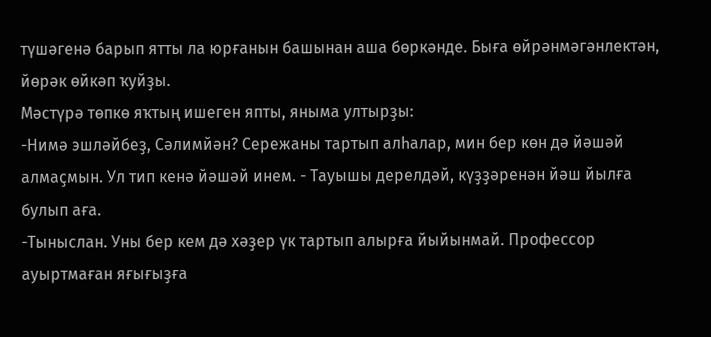түшәгенә барып ятты ла юрғанын башынан аша бөркәнде. Быға өйрәнмәгәнлектән, йөрәк өйкәп ҡуйҙы.
Мәстүрә төпкө яҡтың ишеген япты, яныма ултырҙы:
-Нимә эшләйбеҙ, Сәлимйән? Сережаны тартып алһалар, мин бер көн дә йәшәй алмаҫмын. Ул тип кенә йәшәй инем. - Тауышы дерелдәй, күҙҙәренән йәш йылға булып аға.
-Тыныслан. Уны бер кем дә хәҙер үк тартып алырға йыйынмай. Профессор ауыртмаған яғығыҙға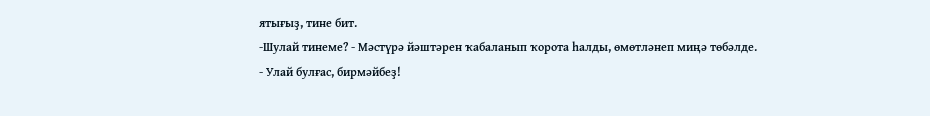ятығыҙ, тине бит.
-Шулай тинеме? - Мәстүрә йәштәрен ҡабаланып ҡорота һалды, өмөтләнеп миңә төбәлде. - Улай булғас, бирмәйбеҙ!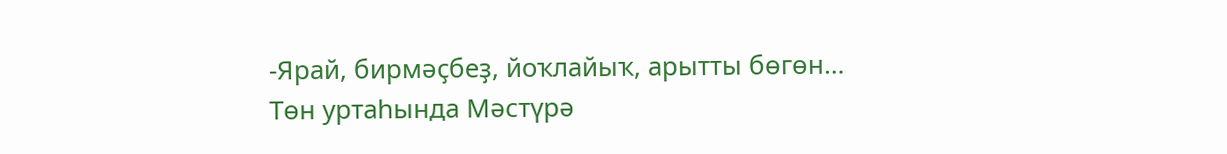-Ярай, бирмәҫбеҙ, йоҡлайыҡ, арытты бөгөн…
Төн уртаһында Мәстүрә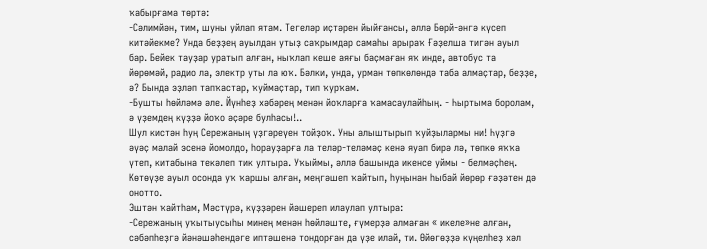ҡабырғама төртә:
-Сәлимйән, тим, шуны уйлап ятам. Тегеләр иҫтәрен йыйғансы, әллә Бөрй-әнгә күсеп китәйекме? Унда беҙҙең ауылдан утыҙ саҡрымдар самаһы арыраҡ Ғәҙелша тигән ауыл бар. Бейек тауҙар уратып алған, ныҡлап кеше аяғы баҫмаған яҡ инде, автобус та йөрөмәй, радио ла, электр уты ла юҡ. Бәлки, унда, урман төпкөлөндә таба алмаҫтар, беҙҙе, ә? Бында эҙләп тапҡастар, ҡуймаҫтар, тип ҡурҡам.
-Бушты һөйләмә әле. Йүнһеҙ хәбәрең менән йоҡларға ҡамасаулайһың. - Һыртыма боролам, ә үҙемдең күҙҙә йоҡо әҫәре булһасы!..
Шул кистән һуң Сережаның үҙгәреүен тойҙоҡ. Уны алыштырып ҡуйҙылармы ни! Һүҙгә әүәҫ малай эсенә йомолдо, һорауҙарға ла теләр-теләмәҫ кенә яуап бирә лә, төпкө яҡҡа үтеп, китабына текәлеп тик ултыра. Уҡыймы, әллә башында икенсе уймы - белмәҫһең. Көтөүҙе ауыл осонда уҡ ҡаршы алған, меңгәшеп ҡайтып, һуңынан һыбай йөрөр ғәҙәтен дә онотто.
Эштән ҡайтһам, Мәстүрә, күҙҙәрен йәшереп илаулап ултыра:
-Сережаның уҡытыусыһы минең менән һөйләште, ғүмерҙә алмаған « икеле»не алған, сәбәпһеҙгә йәнәшәһендәге иптәшенә тондорған да үҙе илай, ти. Өйөгөҙҙә күңелһеҙ хәл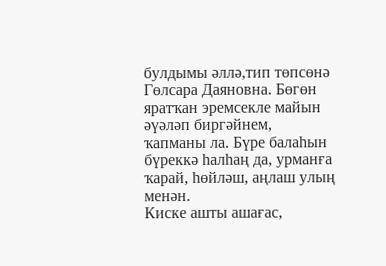булдымы әллә,тип төпсөнә Гөлсара Даяновна. Бөгөн яратҡан эремсекле майын әүәләп биргәйнем, ҡапманы ла. Бүре балаһын бүреккә һалһаң да, урманға ҡарай, һөйләш, аңлаш улың менән.
Киске ашты ашағас,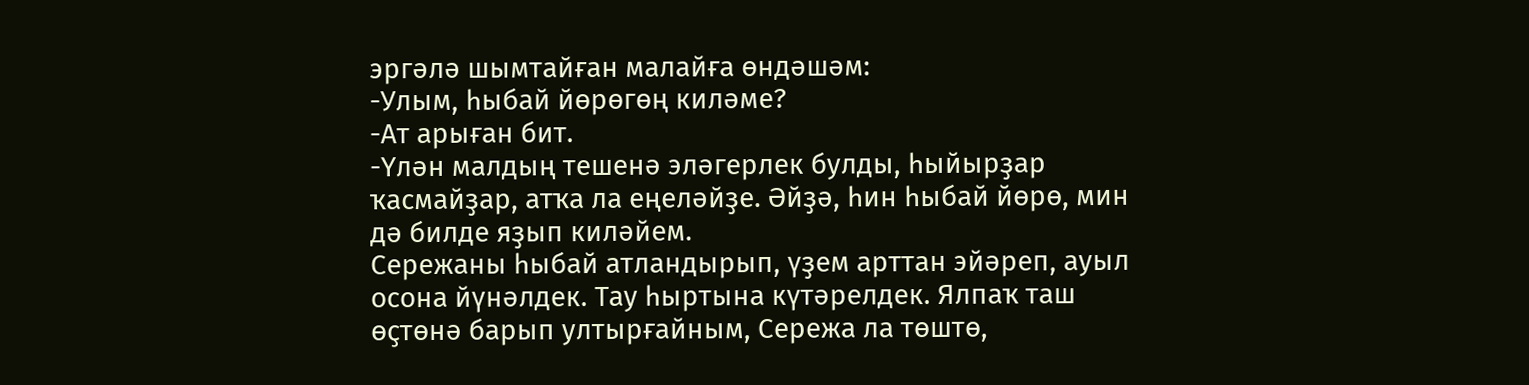эргәлә шымтайған малайға өндәшәм:
-Улым, һыбай йөрөгөң киләме?
-Ат арыған бит.
-Үлән малдың тешенә эләгерлек булды, һыйырҙар ҡасмайҙар, атҡа ла еңеләйҙе. Әйҙә, һин һыбай йөрө, мин дә билде яҙып киләйем.
Сережаны һыбай атландырып, үҙем арттан эйәреп, ауыл осона йүнәлдек. Тау һыртына күтәрелдек. Ялпаҡ таш өҫтөнә барып ултырғайным, Сережа ла төштө,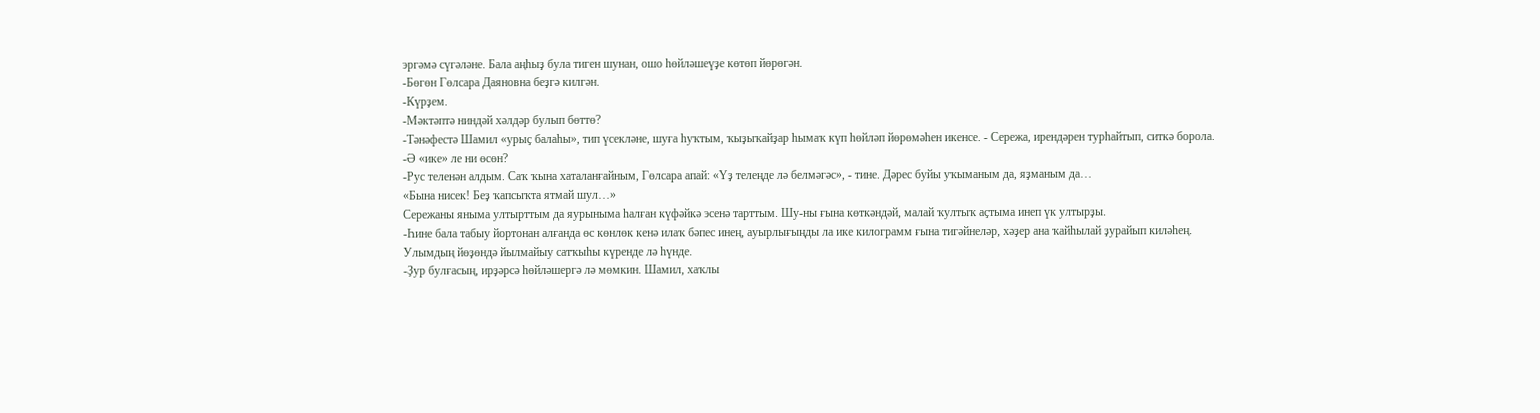эргәмә сүгәләне. Бала аңһыҙ була тиген шунан, ошо һөйләшеүҙе көтөп йөрөгән.
-Бөгөн Гөлсара Даяновна беҙгә килгән.
-Күрҙем.
-Мәктәптә ниндәй хәлдәр булып бөттө?
-Тәнәфестә Шамил «урыҫ балаһы», тип үсекләне, шуға һуҡтым, ҡыҙыҡайҙар һымаҡ күп һөйләп йөрөмәһен икенсе. - Сережа, ирендәрен турһайтып, ситкә борола.
-Ә «ике» ле ни өсөн?
-Рус теленән алдым. Саҡ ҡына хаталанғайным, Гөлсара апай: «Үҙ телеңде лә белмәгәс», - тине. Дәрес буйы уҡыманым да, яҙманым да…
«Бына нисек! Беҙ ҡапсыҡта ятмай шул…»
Сережаны яныма ултырттым да яурыныма һалған күфәйкә эсенә тарттым. Шу-ны ғына көткәндәй, малай ҡултыҡ аҫтыма инеп үк ултырҙы.
-Һине бала табыу йортонан алғанда өс көнлөк кенә илаҡ бәпес инең, ауырлығыңды ла ике килограмм ғына тигәйнеләр, хәҙер ана ҡайһылай ҙурайып киләһең.
Улымдың йөҙөндә йылмайыу сатҡыһы күренде лә һүнде.
-Ҙур булғасың, ирҙәрсә һөйләшергә лә мөмкин. Шамил, хаҡлы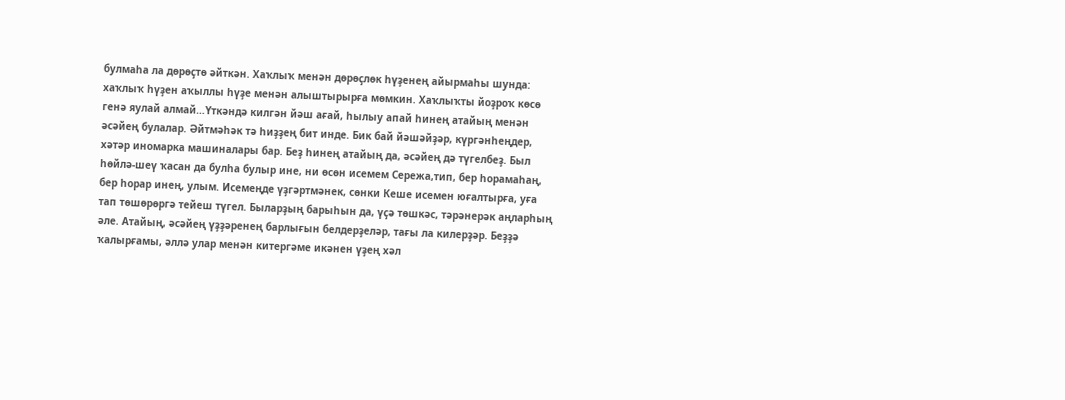булмаһа ла дөрөҫтө әйткән. Хаҡлыҡ менән дөрөҫлөк һүҙенең айырмаһы шунда: хаҡлыҡ һүҙен аҡыллы һүҙе менән алыштырырға мөмкин. Хаҡлыҡты йоҙроҡ көсө генә яулай алмай…Үткәндә килгән йәш ағай, һылыу апай һинең атайың менән әсәйең булалар. Әйтмәһәк тә һиҙҙең бит инде. Бик бай йәшәйҙәр, күргәнһеңдер, хәтәр иномарка машиналары бар. Беҙ һинең атайың да, әсәйең дә түгелбеҙ. Был һөйлә-шеү ҡасан да булһа булыр ине, ни өсөн исемем Сережа,тип, бер һорамаһаң, бер һорар инең, улым. Исемеңде үҙгәртмәнек, сөнки Кеше исемен юғалтырға, уға тап төшөрөргә тейеш түгел. Быларҙың барыһын да, үҫә төшкәс, тәрәнерәк аңларһың әле. Атайың, әсәйең үҙҙәренең барлығын белдерҙеләр, тағы ла килерҙәр. Беҙҙә ҡалырғамы, әллә улар менән китергәме икәнен үҙең хәл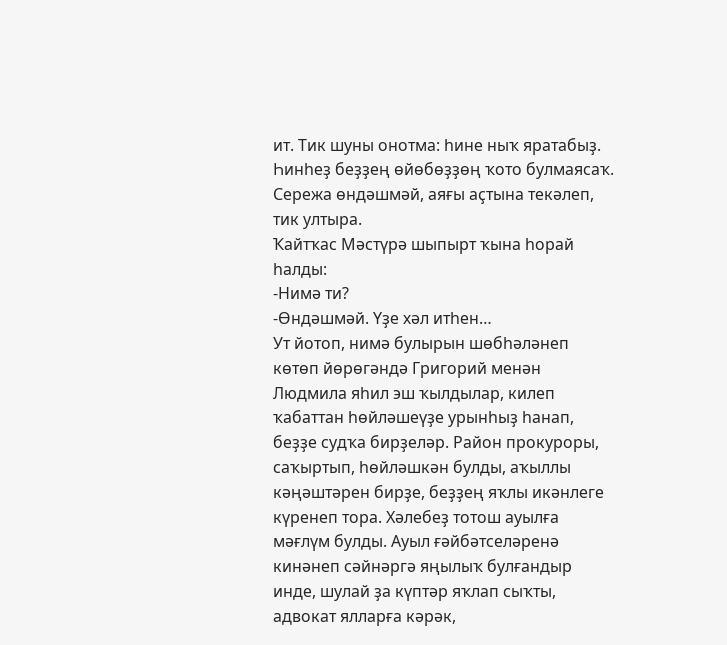ит. Тик шуны онотма: һине ныҡ яратабыҙ. Һинһеҙ беҙҙең өйөбөҙҙөң ҡото булмаясаҡ.
Сережа өндәшмәй, аяғы аҫтына текәлеп, тик ултыра.
Ҡайтҡас Мәстүрә шыпырт ҡына һорай һалды:
-Нимә ти?
-Өндәшмәй. Үҙе хәл итһен…
Ут йотоп, нимә булырын шөбһәләнеп көтөп йөрөгәндә Григорий менән Людмила яһил эш ҡылдылар, килеп ҡабаттан һөйләшеүҙе урынһыҙ һанап, беҙҙе судҡа бирҙеләр. Район прокуроры, саҡыртып, һөйләшкән булды, аҡыллы кәңәштәрен бирҙе, беҙҙең яҡлы икәнлеге күренеп тора. Хәлебеҙ тотош ауылға мәғлүм булды. Ауыл ғәйбәтселәренә кинәнеп сәйнәргә яңылыҡ булғандыр инде, шулай ҙа күптәр яҡлап сыҡты, адвокат ялларға кәрәк,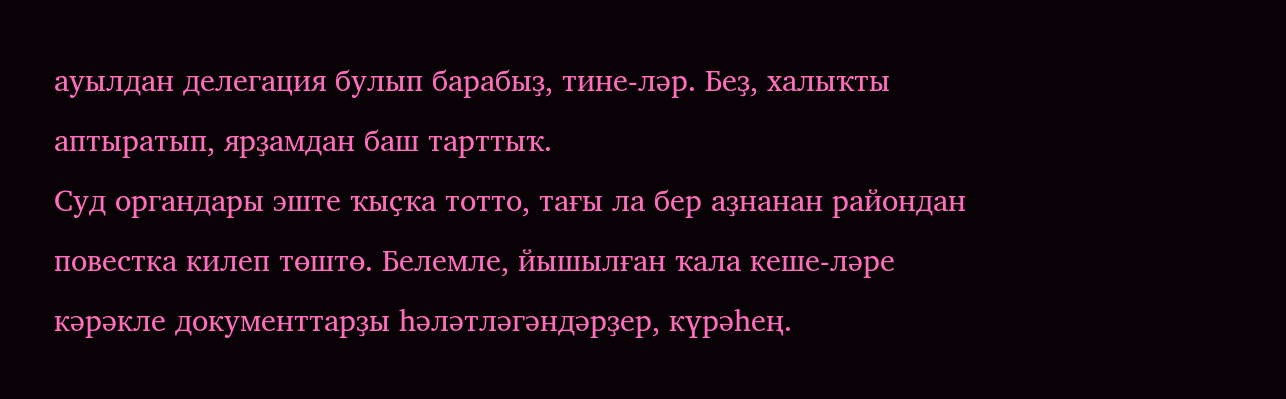ауылдан делегация булып барабыҙ, тине-ләр. Беҙ, халыҡты аптыратып, ярҙамдан баш тарттыҡ.
Суд органдары эште ҡыҫҡа тотто, тағы ла бер аҙнанан райондан повестка килеп төштө. Белемле, йышылған ҡала кеше-ләре кәрәкле документтарҙы һәләтләгәндәрҙер, күрәһең.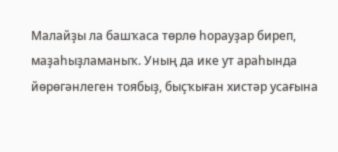Малайҙы ла башҡаса төрлө һорауҙар биреп, маҙаһыҙламаныҡ. Уның да ике ут араһында йөрөгәнлеген тоябыҙ, быҫҡыған хистәр усағына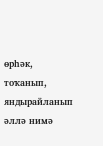өрһәк, тоҡанып, яндырайланып әллә нимә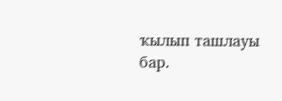ҡылып ташлауы бар.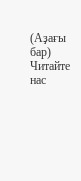(Аҙағы бар)
Читайте нас